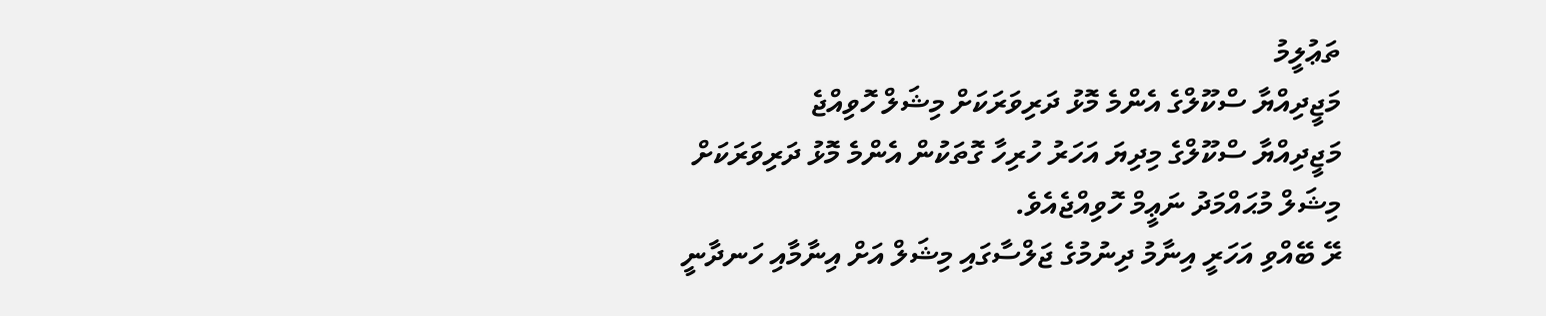ތަޢުލީމު
މަޖީދިއްޔާ ސްކޫލްގެ އެންމެ މޮޅު ދަރިވަރަކަށް މިޝަލް ހޮވިއްޖެ
މަޖީދިއްޔާ ސްކޫލްގެ މިދިޔަ އަހަރު ހުރިހާ ގޮތަކުން އެންމެ މޮޅު ދަރިވަރަކަށް މިޝަލް މުޙައްމަދު ނަޢީމް ހޮވިއްޖެއެވެ.
ރޭ ބޭއްވި އަހަރީ އިނާމު ދިނުމުގެ ޖަލްސާގައި މިޝަލް އަށް އިނާމާއި ހަނދާނީ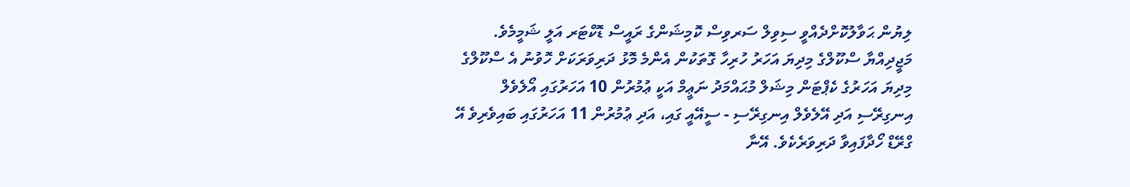ލިޔުން ޙަވާލުކޮށްދެއްވީ ސިވިލް ސަރވިސް ކޮމިޝަންގެ ރައީސް ޑޮކްޓަރ އަލީ ޝަމީމެވެ. މަޖީދިއްޔާ ސްކޫލްގެ މިދިޔަ އަހަރު ހުރިހާ ގޮތަކުން އެންމެ މޮޅު ދަރިވަރަކަށް ހޮވުނު އެ ސްކޫލްގެ މިދިޔަ އަހަރުގެ ކެޕްޓަން މިޝަލް މުޙައްމަދު ނަޢީމް އަކީ ޢުމުރުން 10 އަހަރުގައި އޯލެވެލް އިނގިރޭސި އަދި އޭލެވެލް އިނގިރޭސި - ސީއޭއީ ގައި، އަދި ޢުމުރުން 11 އަހަރުގައި ބައިވެރިވެ އޭ ގްރޭޑް ހޯދާފައިވާ ދަރިވަރެކެވެ. އޭނާ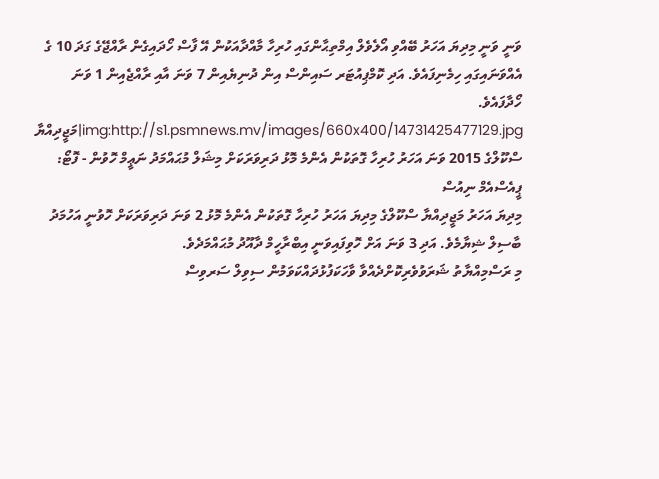ވަނީ ވަނީ މިދިޔަ އަހަރު ބޭއްވި އޯލެވެލް އިމްތިޙާންގައި ހުރިހާ މާއްދާއަކުން އޭ ފާސް ހޯދައިގެން ރާއްޖޭގެ ގަދަ 10 ގެ އެއްވަނައިގައި ހިމެނިފައެވެ. އަދި ކޮމްޕިއުޓަރ ސައިންސް އިން ދުނިޔެއިން 7 ވަނަ އާއި ރާއްޖެއިން 1 ވަނަ ހޯދާފައެވެ. img:http://s1.psmnews.mv/images/660x400/14731425477129.jpg|މަޖީދިއްޔާ ސްކޫލްގެ 2015 ވަނަ އަހަރު ހުރިހާ ގޮތަކުން އެންމެ މޮޅު ދަރިވަރަކަށް މިޝަލް މުޙައްމަދު ނަޢީމް ހޮވުން - ފޮޓޯ: ޕީއެސްއެމް ނިއުސް
މިދިޔަ އަހަރު މަޖީދިއްޔާ ސްކޫލްގެ މިދިޔަ އަހަރު ހުރިހާ ގޮތަކުން އެންމެ މޮޅު 2 ވަނަ ދަރިވަރަކަށް ހޮވުނީ އަހުމަދު ބާސިލް ޝިޔާމެވެ. އަދި 3 ވަނަ އަށް ހޮވިފައިވަނީ އިބްރާހީމް ދާއޫދު މުޙައްމަދެވެ.
މި ރަސްމިއްޔާތު ޝަރަވުވެރިކޮށްދެއްވާ ވާހަކަފުޅުދައްކަވަމުން ސިވިލް ސަރވިސް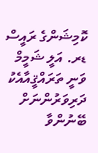ކޮމިޝަންގެ ރައީސް ޑރ. އަލީ ޝަމީމް ވަނީ ތަރައްޤީއާއެކު ދަރިވަރުންނަށް ބޭނުންވާ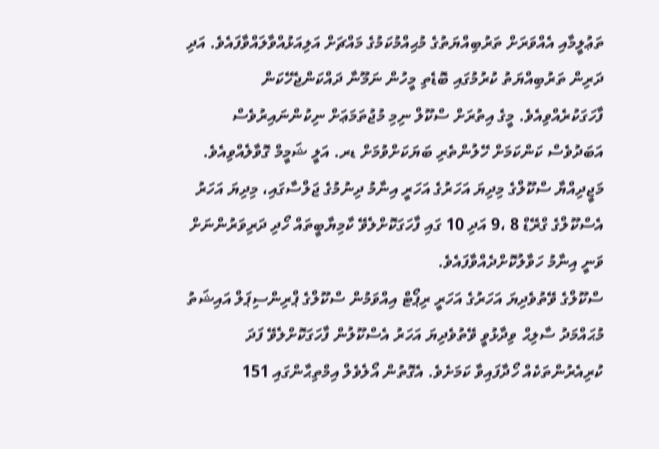ތަޢުލީމާއި އެއްވަރަށް ތަރުބިއްޔަތުގެ މުޙިއްމުކަމުގެ މައްޗަށް އަލިއަޅުއްވާލައްވާފައެވެ. އަދި ދަރިން ތަރުބިއްޔަތު ކުރުމުގައި ބޮޑެތި މީހުން ނަމޫނާ ދައްކަންޖެހޭކަން ފާހަގަކުރެއްވިއެވެ. މީގެ އިތުރަށް ސްކޫލް ނިމި މުޖުތަމަޢަށް ނިކުންނައިރުވެސް އަބަދުވެސް ކަންކަމަށް ހޭލުންތެރި ބަޔަކަށްވުމަށް ޑރ. އަލީ ޝަމީމް ގޮވާލެއްވިއެވެ.
މަޖީދިއްޔާ ސްކޫލްގެ މިދިޔަ އަހަރުގެ އަހަރީ އިނާމު ދިނުމުގެ ޖަލްސާގައި، މިދިޔަ އަހަރު އެސްކޫލްގެ ގްރޭޑް 8 ،9 އަދި 10 ގައި ފާހަގަކޮށްލެވޭ ކާމިޔާބީތައް ހޯދި ދަރިވަރުންނަށް ވަނީ އިނާމު ހަވާލުކޮށްދެއްވާފައެވެ.
ސްކޫލްގެ ވޭތުވެދިޔަ އަހަރުގެ އަހަރީ ރިޕޯޓް އިއްވަމުން ސްކޫލްގެ ޕްރިންސިޕަލް އައިޝަތު މުޙައްމަދު ސާލިޙް ވިދާޅުވީ ވޭތުވެދިޔަ އަހަރު އެސްކޫލުން ފާހަގަކޮށްލެވޭ ފަދަ ކުރިއެރުންތަކެއް ހޯދާފައިވާ ކަމަށެވެ. އެގޮތުން އޯލެވެލް އިމްތިޙާންގައި 151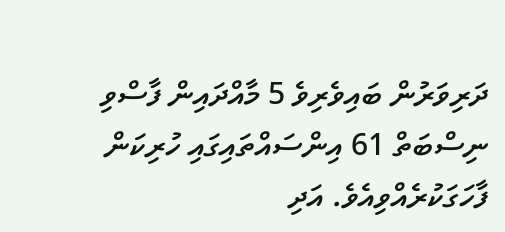ދަރިވަރުން ބައިވެރިވެ 5 މާއްދައިން ފާސްވި ނިސްބަތް 61 އިންސައްތައިގައި ހުރިކަން ފާހަގަކުރެއްވިއެވެ. އަދި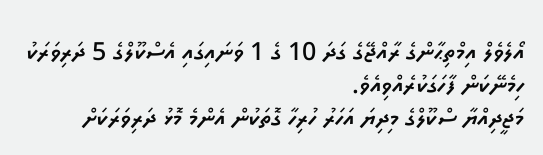އޯލެވެލް އިމްތިޙާންގެ ރާއްޖޭގެ ގަދަ 10 ގެ 1 ވަނައިގައި އެސްކޫލްގެ 5 ދަރިވަރަކު ހިމެނޭކަން ފާހަގަކުރެއްވިއެވެ.
މަޖީދިއްޔާ ސްކޫލްގެ މިދިޔަ އަހަރު ހުރިހާ ގޮތަކުން އެންމެ މޮޅު ދަރިވަރަކަށް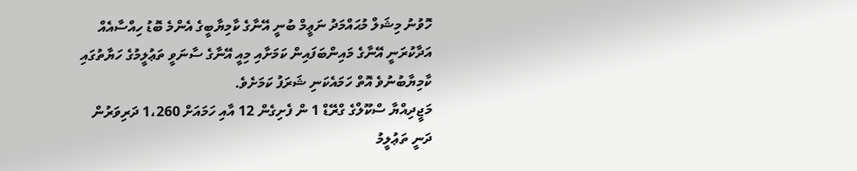ހޮވުނު މިޝަލް މުޙައްމަދު ނަޢީމް ބުނީ އޭނާގެ ކާމިޔާބީގެ އެންމެ ބޮޑު ހިއްސާއެއް އަދާކުރަނީ އޭނާގެ މައިންބަފައިން ކަމަށާއި މިއީ އޭނާގެ ސާނަވީ ތަޢުލީމުގެ ހަޔާތުގައި ކާމިޔާބުނުވެ އޮތް ހަމައެކަނި ޝަރަފު ކަމަށެވެ.
މަޖީދިއްޔާ ސްކޫލްގެ ގްރޭޑް 1 ން ފެށިގެން 12 އާއި ހަމައަށް 1،260 ދަރިވަރުން ދަނީ ތަޢުލީމު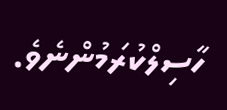ހާސިލްކުރަމުންނެވެ.